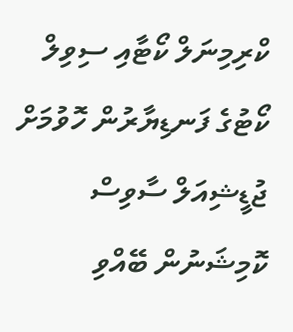ކްރިމިނަލް ކޯޓާއި ސިވިލް ކޯޓުގެ ފަނޑިޔާރުން ހޮވުމަށް ޖުޑީޝިއަލް ސާވިސް ކޮމިޝަނުން ބޭއްވި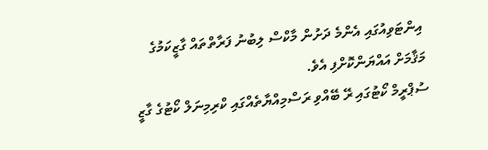އިންޓަވިއުގައި އެންމެ ދަށުން މާކްސް ލިބުނު ފަރާތްތައް ގާޒީކަމުގެ މަޤާމަށް އައްޔަންކޮށްފި އެވެ.
ސުޕްރީމް ކޯޓުގައި ރޭ ބޭއްވި ރަސްމިއްޔާތެއްގައި ކްރިމިނަލް ކޯޓުގެ ގާޒީ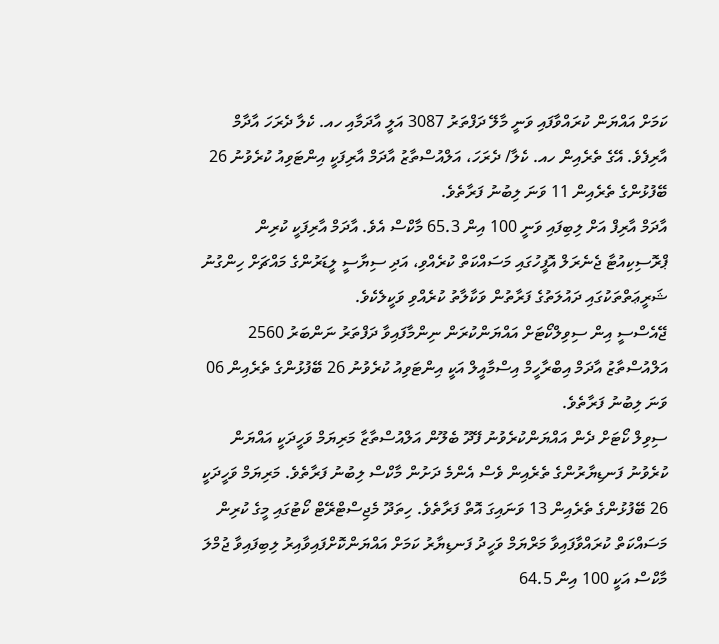ކަމަށް އައްޔަން ކުރައްވާފައި ވަނީ މާލޭ ދަފްތަރު 3087 އަލީ އާދަމާއި ހއ. ކެލާ ދެރަހަ އާދާމް އާރިފެވެ. އޭގެ ތެރެއިން ހއ. ކެލާ/ ދެރަހަ، އަލްއުސްތާޒު އާދަމް އާރިފަކީ އިންޓަވިއު ކުރެވުނު 26 ބޭފުޅުންގެ ތެރެއިން 11 ވަނަ ލިބުނު ފަރާތެވެ.
އާދަމް އާރިފް އަށް ލިބިފައި ވަނީ 100 އިން 65.3 މާކްސް އެވެ. އާދަމް އާރިފަކީ ކުރިން ޕްރޮސިކިއުޓާ ޖެނެރަލް އޮފީހުގައި މަސައްކަތް ކުރެއްވި، އަދި ސިޔާސީ ލީޑަރުންގެ މައްޗަށް ހިންގުނު ޝަރީޢަތްތަކުގައި ދައުލަތުގެ ފަރާތުން ވަކާލާތު ކުރެއްވި ވަކީލެކެވެ.
ޖޭއެސްސީ އިން ސިވިލްކޯޓަށް އައްޔަންކުރަން ނިންމާފައިވާ ދަފްތަރު ނަންބަރު 2560 އަލްއުސްތާޒު އާދަމް އިބްރާހީމް އިސްމާއީލް އަކީ އިންޓަވިއު ކުރެވުނު 26 ބޭފުޅުންގެ ތެރެއިން 06 ވަނަ ލިބުނު ފަރާތެވެ.
ސިވިލް ކޯޓަށް ދެން އައްޔަންކުރެވުނު ފޭދޫ ބެލޫން އަލްއުސްތާޒާ މަރިޔަމް ވަހީދަކީ އައްޔަން ކުރެވުނު ފަނޑިޔާރުންގެ ތެރެއިން ވެސް އެންމެ ދަށުން މާކްސް ލިބުނު ފަރާތެވެ. މަރިޔަމް ވަހީދަކީ 26 ބޭފުޅުންގެ ތެރެއިން 13 ވަނައިގަ އޮތް ފަރާތެވެ. ހިތަދޫ މެޖިސްޓްރޭޓް ކޯޓުގައި މީގެ ކުރިން މަސައްކަތް ކުރައްވާފައިވާ މަރްޔަމް ވަހީދު ފަނޑިޔާރު ކަމަށް އައްޔަންކޮށްފައިވާއިރު ލިބިފައިވާ ޖުމްލަ މާކްސް އަކީ 100 އިން 64.5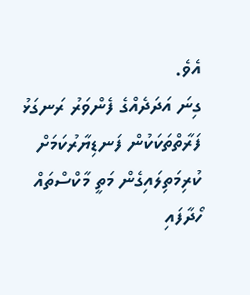އެވެ.
ގިނަ އަދަދެއްގެ ފެންވަރު ރަނގަޅު ފަރާތްތަކަކުން ފަނޑިޔާރުކަމަށް ކުރިމަތިލައިގެން މަތީ މާކްސްތައް ހޯދާފައި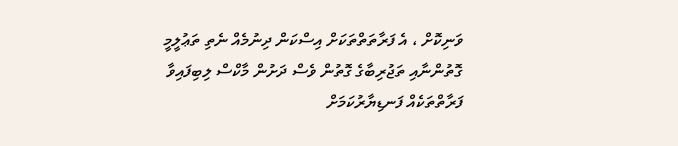ވަނިކޮށް ، އެ ފަރާތަތްތަކަށް އިސްކަން ދިނުމެއް ނެތި ތަޢުލީމީ ގޮތުންނާއި ތަޖުރިބާގެ ގޮތުން ވެސް ދަށުން މާކްސް ލިބިފައިވާ ފަރާތްތަކެއް ފަނޑިޔާރުކަމަށް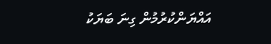އައްޔަންކުރުމުން ގިނަ ބަޔަކު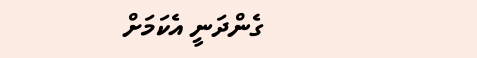ގެންދަނީ އެކަމަށް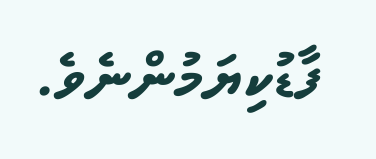ފާޑުކިޔަމުންނެވެ.